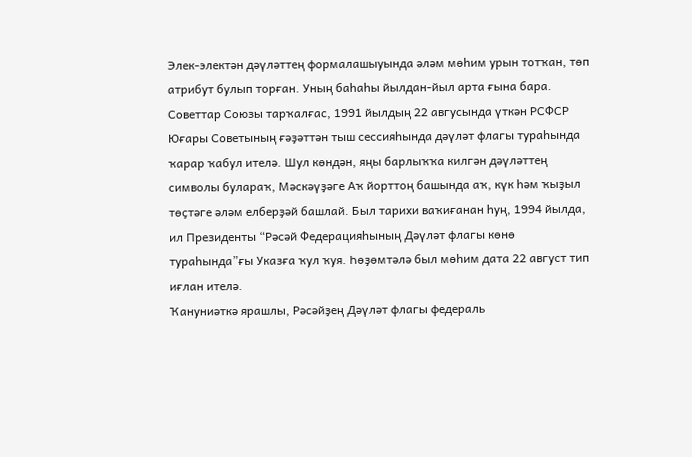Элек-электән дәүләттең формалашыуында әләм мөһим урын тотҡан, төп атрибут булып торған. Уның баһаһы йылдан-йыл арта ғына бара.
Советтар Союзы тарҡалғас, 1991 йылдың 22 авгусында үткән РСФСР Юғары Советының ғәҙәттән тыш сессияһында дәүләт флагы тураһында ҡарар ҡабул ителә. Шул көндән, яңы барлыҡҡа килгән дәүләттең символы булараҡ, Мәскәүҙәге Аҡ йорттоң башында аҡ, күк һәм ҡыҙыл төҫтәге әләм елберҙәй башлай. Был тарихи ваҡиғанан һуң, 1994 йылда, ил Президенты “Рәсәй Федерацияһының Дәүләт флагы көнө тураһында”ғы Указға ҡул ҡуя. Һөҙөмтәлә был мөһим дата 22 август тип иғлан ителә.
Ҡануниәткә ярашлы, Рәсәйҙең Дәүләт флагы федераль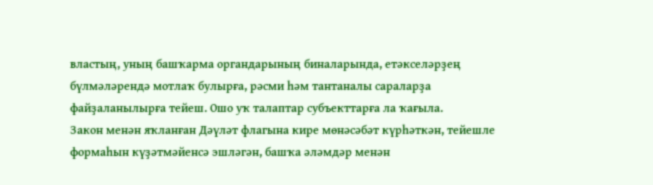властың, уның башҡарма органдарының биналарында, етәкселәрҙең бүлмәләрендә мотлаҡ булырға, рәсми һәм тантаналы сараларҙа файҙаланылырға тейеш. Ошо уҡ талаптар субъекттарға ла ҡағыла.
Закон менән яҡланған Дәүләт флагына кире мөнәсәбәт күрһәткән, тейешле формаһын күҙәтмәйенсә эшләгән, башҡа әләмдәр менән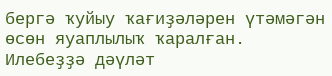бергә ҡуйыу ҡағиҙәләрен үтәмәгән өсөн яуаплылыҡ ҡаралған.
Илебеҙҙә дәүләт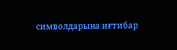символдарына иғтибар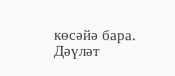көсәйә бара. Дәүләт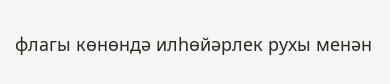флагы көнөндә илһөйәрлек рухы менән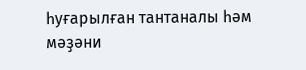һуғарылған тантаналы һәм мәҙәни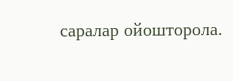саралар ойошторола.